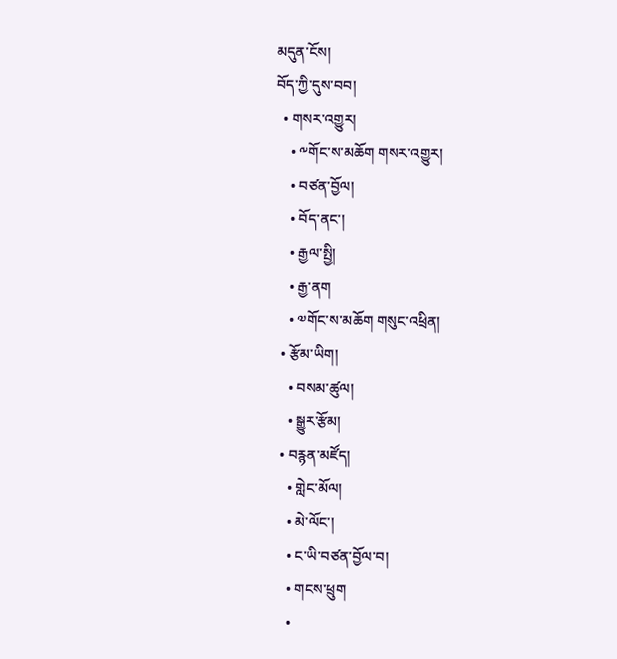མདུན་ངོས།
བོད་ཀྱི་དུས་བབ།
  • གསར་འགྱུར།
    • ༸གོང་ས་མཆོག གསར་འགྱུར།
    • བཙན་བྱོལ།
    • བོད་ནང་།
    • རྒྱལ་སྤྱི།
    • རྒྱ་ནག
    • ༧གོང་ས་མཆོག གསུང་འཕྲིན།
  • རྩོམ་ཡིག།
    • བསམ་ཚུལ།
    • སྒྱུར་རྩོམ།
  • བརྙན་མཛོད།
    • གླེང་མོལ།
    • མེ་ལོང་།
    • ང་ཡི་བཙན་བྱོལ་བ།
    • གངས་ཕྲུག
    •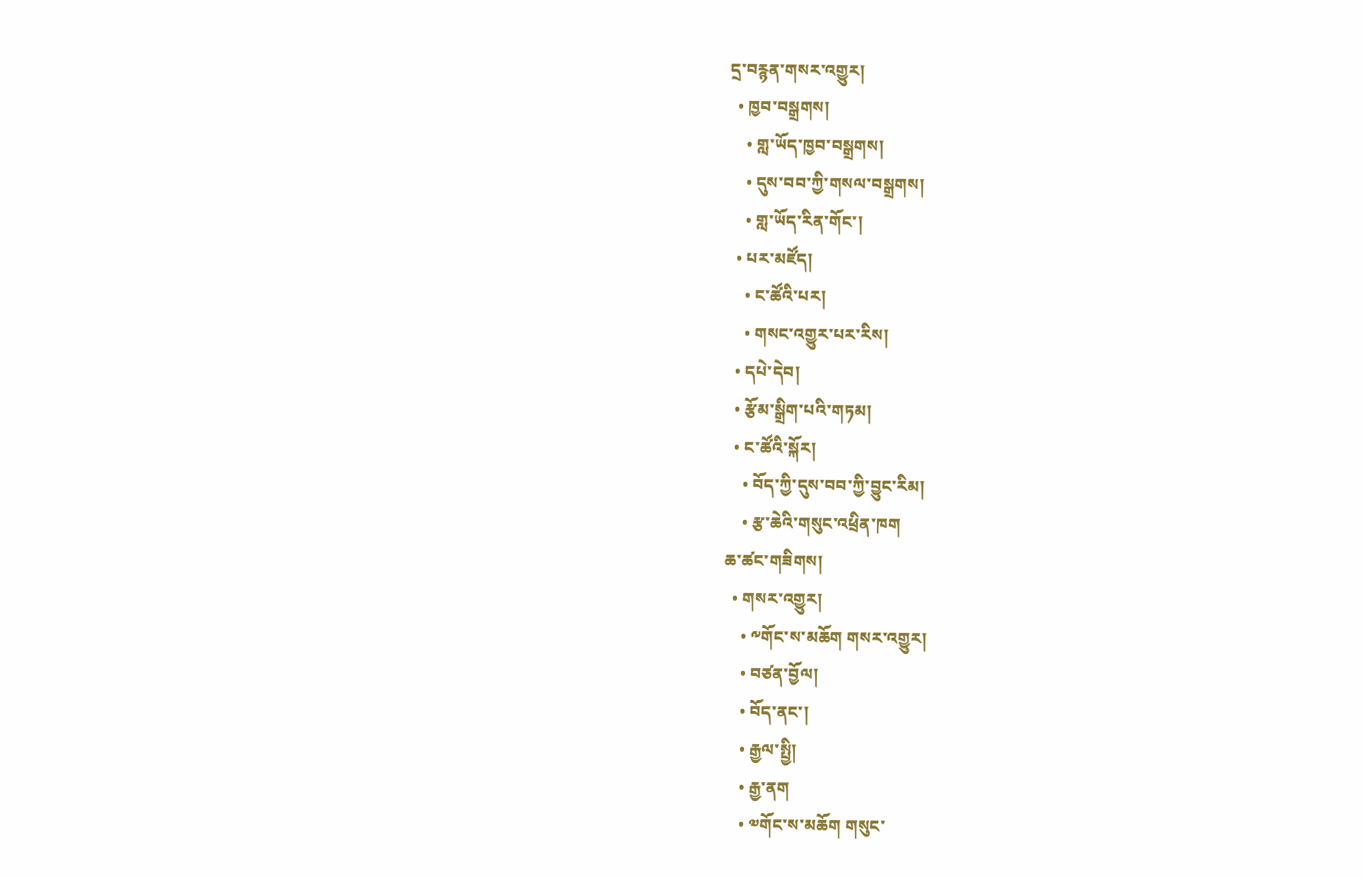དྲ་བརྙན་གསར་འགྱུར།
  • ཁྱབ་བསྒྲགས།
    • གླ་ཡོད་ཁྱབ་བསྒྲགས།
    • དུས་བབ་ཀྱི་གསལ་བསྒྲགས།
    • གླ་ཡོད་རིན་གོང་།
  • པར་མཛོད།
    • ང་ཚོའི་པར།
    • གསང་འགྱུར་པར་རིས།
  • དཔེ་དེབ།
  • རྩོམ་སྒྲིག་པའི་གཏམ།
  • ང་ཚོའི་སྐོར།
    • བོད་ཀྱི་དུས་བབ་ཀྱི་བྱུང་རིམ།
    • རྩ་ཆེའི་གསུང་འཕྲིན་ཁག
ཆ་ཚང་གཟིགས།
  • གསར་འགྱུར།
    • ༸གོང་ས་མཆོག གསར་འགྱུར།
    • བཙན་བྱོལ།
    • བོད་ནང་།
    • རྒྱལ་སྤྱི།
    • རྒྱ་ནག
    • ༧གོང་ས་མཆོག གསུང་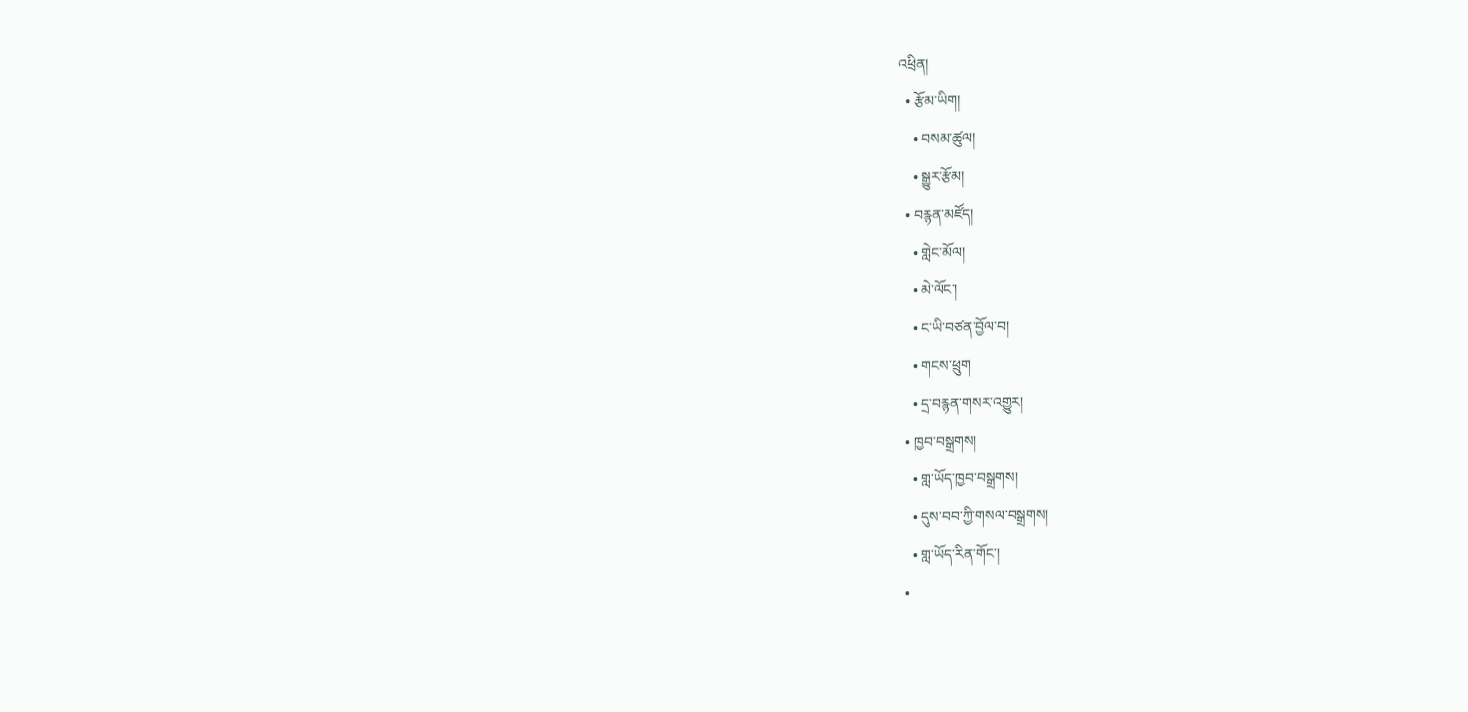འཕྲིན།
  • རྩོམ་ཡིག།
    • བསམ་ཚུལ།
    • སྒྱུར་རྩོམ།
  • བརྙན་མཛོད།
    • གླེང་མོལ།
    • མེ་ལོང་།
    • ང་ཡི་བཙན་བྱོལ་བ།
    • གངས་ཕྲུག
    • དྲ་བརྙན་གསར་འགྱུར།
  • ཁྱབ་བསྒྲགས།
    • གླ་ཡོད་ཁྱབ་བསྒྲགས།
    • དུས་བབ་ཀྱི་གསལ་བསྒྲགས།
    • གླ་ཡོད་རིན་གོང་།
  •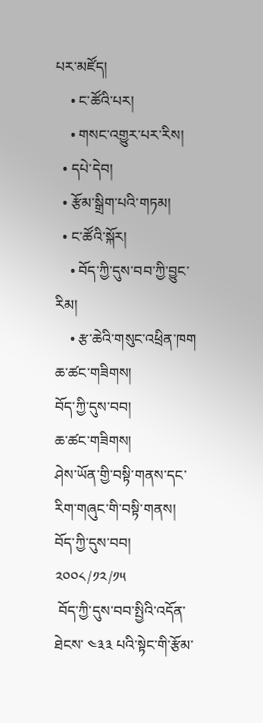པར་མཛོད།
    • ང་ཚོའི་པར།
    • གསང་འགྱུར་པར་རིས།
  • དཔེ་དེབ།
  • རྩོམ་སྒྲིག་པའི་གཏམ།
  • ང་ཚོའི་སྐོར།
    • བོད་ཀྱི་དུས་བབ་ཀྱི་བྱུང་རིམ།
    • རྩ་ཆེའི་གསུང་འཕྲིན་ཁག
ཆ་ཚང་གཟིགས།
བོད་ཀྱི་དུས་བབ།
ཆ་ཚང་གཟིགས།
ཤེས་ཡོན་གྱི་བསྟི་གནས་དང་རིག་གཞུང་གི་བསྟི་གནས།
བོད་ཀྱི་དུས་བབ།
༢༠༠༨/༡༢/༡༥
 བོད་ཀྱི་དུས་བབ་སྤྱིའི་འདོན་ཐེངས་ ༤༣༣ པའི་སྟེང་གི་རྩོམ་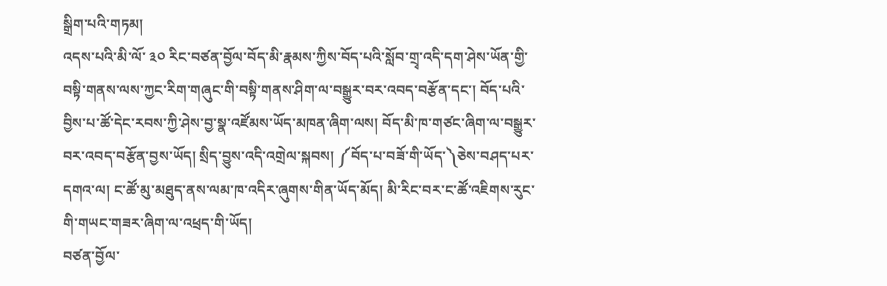སྒྲིག་པའི་གཏམ།
འདས་པའི་མི་ལོ་ ༣༠ རིང་བཙན་བྱོལ་བོད་མི་རྣམས་ཀྱིས་བོད་པའི་སློབ་གྲྭ་འདི་དག་ཤེས་ཡོན་གྱི་བསྟི་གནས་ལས་ཀྱང་རིག་གཞུང་གི་བསྟི་གནས་ཤིག་ལ་བསྒྱུར་བར་འབད་བརྩོན་དང་། བོད་པའི་བྱིས་པ་ཚོ་དེང་རབས་ཀྱི་ཤེས་བྱ་སྣ་འཛོམས་ཡོད་མཁན་ཞིག་ལས། བོད་མི་ཁ་གཙང་ཞིག་ལ་བསྒྱུར་བར་འབད་བརྩོན་བྱས་ཡོད། སྲིད་བྱུས་འདི་འགྲེལ་སྐབས། ༼བོད་པ་བཟོ་གི་ཡོད་༽ཅེས་བཤད་པར་དགའ་ལ། ང་ཚོ་མུ་མཐུད་ནས་ལམ་ཁ་འདིར་ཞུགས་གིན་ཡོད་མོད། མི་རིང་བར་ང་ཚོ་འཇིགས་རུང་གི་གཡང་གཟར་ཞིག་ལ་འཕྲད་གི་ཡོད།
བཙན་བྱོལ་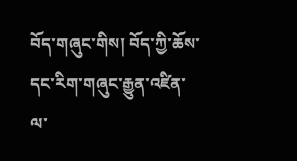བོད་གཞུང་གིས། བོད་ཀྱི་ཆོས་དང་རིག་གཞུང་རྒྱུན་འཛིན་ལ་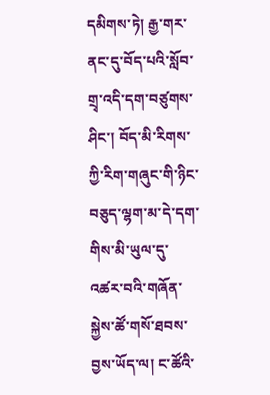དམིགས་ཏེ། རྒྱ་གར་ནང་དུ་བོད་པའི་སློབ་གྲྭ་འདི་དག་བཙུགས་ཤིང་། བོད་མི་རིགས་ཀྱི་རིག་གཞུང་གི་ཉིང་བཅུད་ལྷག་མ་དེ་དག་གིས་མི་ཡུལ་དུ་འཚར་བའི་གཞོན་སྐྱེས་ཚོ་གསོ་ཐབས་བྱས་ཡོད་ལ། ང་ཚོའི་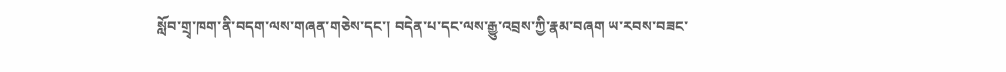སློབ་གྲྭ་ཁག་ནི་བདག་ལས་གཞན་གཅེས་དང་། བདེན་པ་དང་ལས་རྒྱུ་འབྲས་ཀྱི་རྣམ་བཞག ཡ་རབས་བཟང་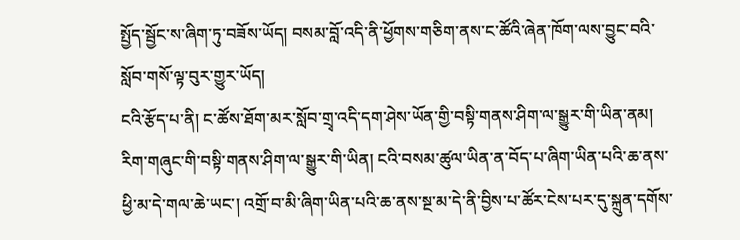སྤྱོད་སྦྱོང་ས་ཞིག་ཏུ་བཟོས་ཡོད། བསམ་བློ་འདི་ནི་ཕྱོགས་གཅིག་ནས་ང་ཚོའི་ཞེན་ཁོག་ལས་བྱུང་བའི་སློབ་གསོ་ལྟ་བུར་གྱུར་ཡོད།
ངའི་རྩོད་པ་ནི། ང་ཚོས་ཐོག་མར་སློབ་གྲྭ་འདི་དག་ཤེས་ཡོན་གྱི་བསྟི་གནས་ཤིག་ལ་སྒྱུར་གི་ཡིན་ནམ། རིག་གཞུང་གི་བསྟི་གནས་ཤིག་ལ་སྒྱུར་གི་ཡིན། ངའི་བསམ་ཚུལ་ཡིན་ན་བོད་པ་ཞིག་ཡིན་པའི་ཆ་ནས་ཕྱི་མ་དེ་གལ་ཆེ་ཡང་། འགྲོ་བ་མི་ཞིག་ཡིན་པའི་ཆ་ནས་སྔ་མ་དེ་ནི་བྱིས་པ་ཚོར་ངེས་པར་དུ་སྐྲུན་དགོས་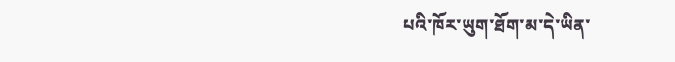པའི་ཁོར་ཡུག་ཐོག་མ་དེ་ཡིན་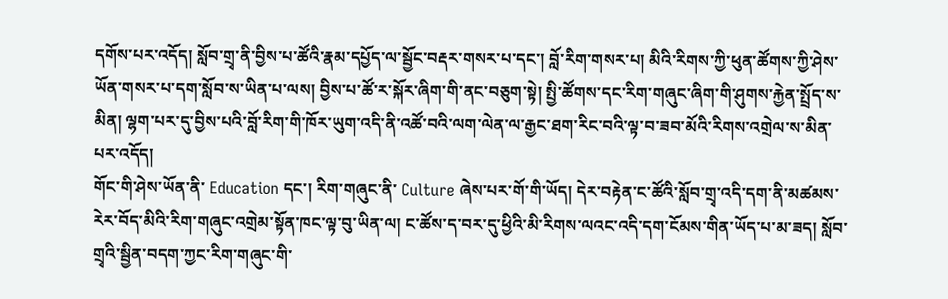དགོས་པར་འདོད། སློབ་གྲྭ་ནི་བྱིས་པ་ཚོའི་རྣམ་དཔྱོད་ལ་སྦྱོང་བརྡར་གསར་པ་དང་། བློ་རིག་གསར་པ། མིའི་རིགས་ཀྱི་ཕུན་ཚོགས་ཀྱི་ཤེས་ཡོན་གསར་པ་དག་སློབ་ས་ཡིན་པ་ལས། བྱིས་པ་ཚོ་ར་སྐོར་ཞིག་གི་ནང་བཅུག་སྟེ། སྤྱི་ཚོགས་དང་རིག་གཞུང་ཞིག་གི་ཤུགས་རྐྱེན་སྤྲོད་ས་མིན། ལྷག་པར་དུ་བྱིས་པའི་བློ་རིག་གི་ཁོར་ཡུག་འདི་ནི་འཚོ་བའི་ལག་ལེན་ལ་རྒྱང་ཐག་རིང་བའི་ལྟ་བ་ཟབ་མོའི་རིགས་འགྲེལ་ས་མིན་པར་འདོད།
གོང་གི་ཤེས་ཡོན་ནི་ Education དང་། རིག་གཞུང་ནི་ Culture ཞེས་པར་གོ་གི་ཡོད། དེར་བརྟེན་ང་ཚོའི་སློབ་གྲྭ་འདི་དག་ནི་མཚམས་རེར་བོད་མིའི་རིག་གཞུང་འགྲེམ་སྟོན་ཁང་ལྟ་བུ་ཡིན་ལ། ང་ཚོས་ད་བར་དུ་ཕྱིའི་མི་རིགས་ལའང་འདི་དག་ངོམས་གིན་ཡོད་པ་མ་ཟད། སློབ་གྲྭའི་སྦྱིན་བདག་ཀྱང་རིག་གཞུང་གི་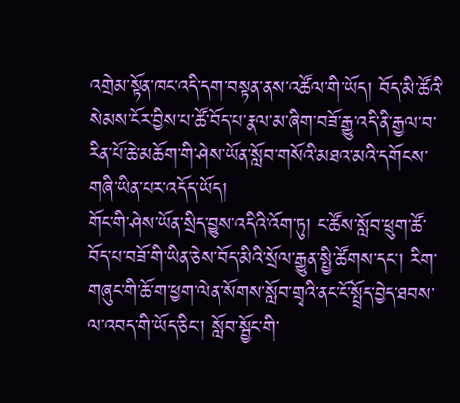འགྲེམ་སྟོན་ཁང་འདི་དག་བསྟན་ནས་འཚོལ་གི་ཡོད། བོད་མི་ཚོའི་སེམས་ངོར་བྱིས་པ་ཚོ་བོད་པ་རྣལ་མ་ཞིག་བཟོ་རྒྱུ་འདི་ནི་རྒྱལ་བ་རིན་པོ་ཆེ་མཆོག་གི་ཤེས་ཡོན་སློབ་གསོའི་མཐའ་མའི་དགོངས་གཞི་ཡིན་པར་འདོད་ཡོད།
གོང་གི་ཤེས་ཡོན་སྲིད་བྱུས་འདིའི་འོག་ཏུ། ང་ཚོས་སློབ་ཕྲུག་ཚོ་བོད་པ་བཟོ་གི་ཡིན་ཅེས་བོད་མིའི་སྲོལ་རྒྱུན་སྤྱི་ཚོགས་དང་། རིག་གཞུང་གི་ཆོ་ག་ཕྱག་ལེན་སོགས་སློབ་གྲྭའི་ནང་ངོ་སྤྲོད་བྱེད་ཐབས་ལ་འབད་གི་ཡོད་ཅིང་། སློབ་སྦྱོང་གི་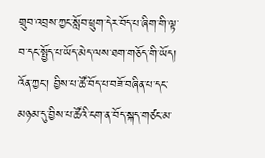གྲུབ་འབྲས་ཀྱང་སློབ་ཕྲུག་དེར་བོད་པ་ཞིག་གི་ལྟ་བ་དང་སྤྱོད་པ་ཡོད་མེད་ལས་ཐག་གཅོད་གི་ཡོད། འོན་ཀྱང་། བྱིས་པ་ཚོ་བོད་པ་བཟོ་བཞིན་པ་དང་མཉམ་དུ་བྱིས་པ་ཚོའི་ངག་ན་བོད་སྐད་གཙང་མ་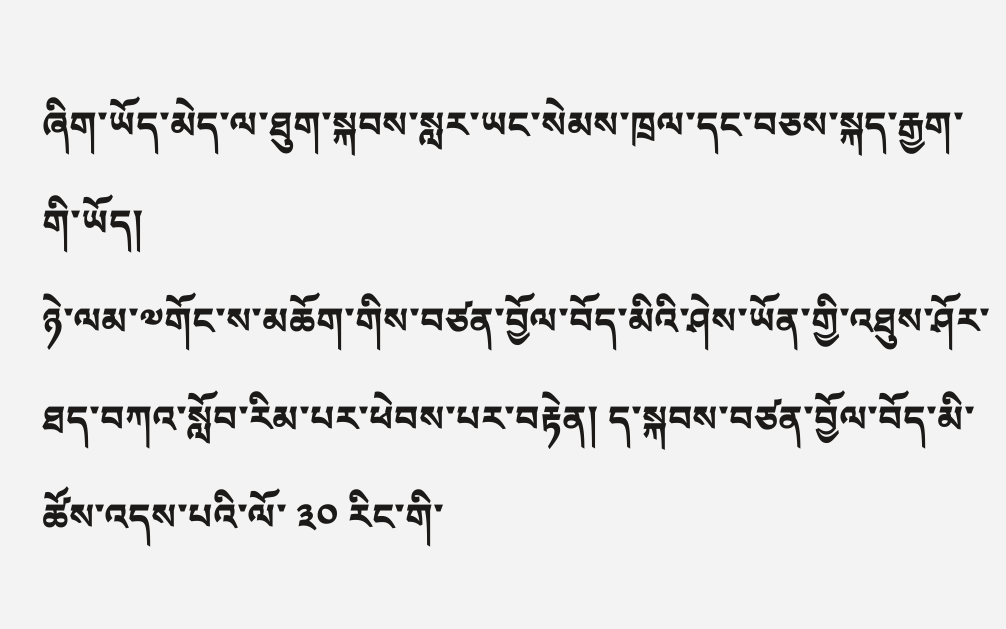ཞིག་ཡོད་མེད་ལ་ཐུག་སྐབས་སླར་ཡང་སེམས་ཁྲལ་དང་བཅས་སྐད་རྒྱག་གི་ཡོད།
ཉེ་ལམ་༧གོང་ས་མཆོག་གིས་བཙན་བྱོལ་བོད་མིའི་ཤེས་ཡོན་གྱི་འཐུས་ཤོར་ཐད་བཀའ་སློབ་རིམ་པར་ཕེབས་པར་བརྟེན། ད་སྐབས་བཙན་བྱོལ་བོད་མི་ཚོས་འདས་པའི་ལོ་ ༣༠ རིང་གི་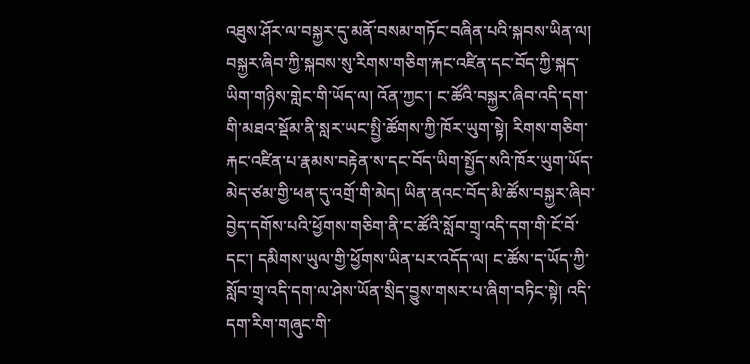འཐུས་ཤོར་ལ་བསྐྱར་དུ་མནོ་བསམ་གཏོང་བཞིན་པའི་སྐབས་ཡིན་ལ། བསྐྱར་ཞིབ་ཀྱི་སྐབས་སུ་རིགས་གཅིག་རྐང་འཛིན་དང་བོད་ཀྱི་སྐད་ཡིག་གཉིས་གླེང་གི་ཡོད་ལ། འོན་ཀྱང་། ང་ཚོའི་བསྐྱར་ཞིབ་འདི་དག་གི་མཐའ་སྡོམ་ནི་སླར་ཡང་སྤྱི་ཚོགས་ཀྱི་ཁོར་ཡུག་སྟེ། རིགས་གཅིག་རྐང་འཛིན་པ་རྣམས་བརྟེན་ས་དང་བོད་ཡིག་སྤྱོད་སའི་ཁོར་ཡུག་ཡོད་མེད་ཙམ་གྱི་ཕན་དུ་འགྲོ་གི་མེད། ཡིན་ནའང་བོད་མི་ཚོས་བསྐྱར་ཞིབ་བྱེད་དགོས་པའི་ཕྱོགས་གཅིག་ནི་ང་ཚོའི་སློབ་གྲྭ་འདི་དག་གི་ངོ་བོ་དང་། དམིགས་ཡུལ་གྱི་ཕྱོགས་ཡིན་པར་འདོད་ལ། ང་ཚོས་ད་ཡོད་ཀྱི་སློབ་གྲྭ་འདི་དག་ལ་ཤེས་ཡོན་སྲིད་བྱུས་གསར་པ་ཞིག་བཏིང་སྟེ། འདི་དག་རིག་གཞུང་གི་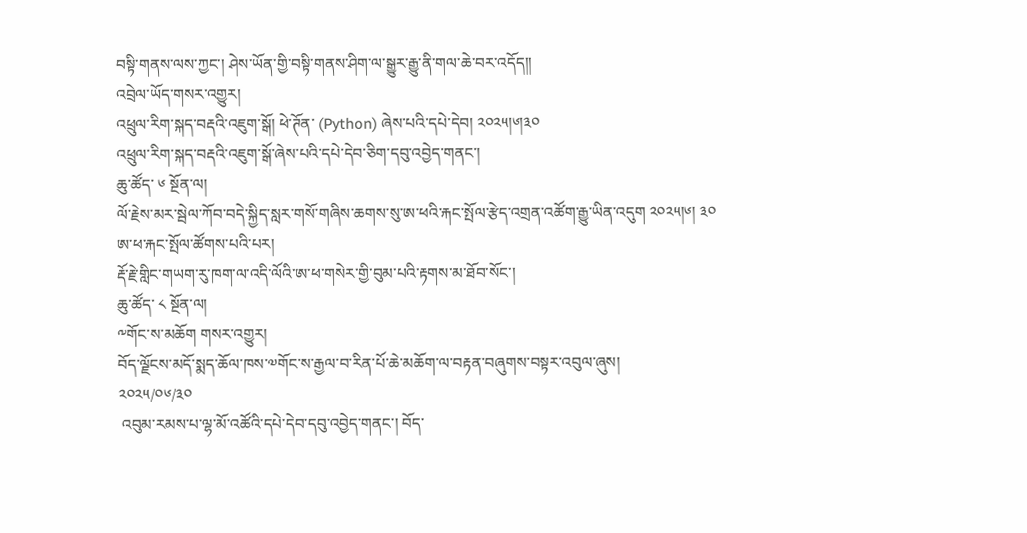བསྟི་གནས་ལས་ཀྱང་། ཤེས་ཡོན་གྱི་བསྟི་གནས་ཤིག་ལ་སྒྱུར་རྒྱུ་ནི་གལ་ཆེ་བར་འདོད།།
འབྲེལ་ཡོད་གསར་འགྱུར།
འཕྲུལ་རིག་སྐད་བརྡའི་འཇུག་སྒོ། ཕེ་ཊོན་ (Python) ཞེས་པའི་དཔེ་དེབ། ༢༠༢༥།༦།༣༠
འཕྲུལ་རིག་སྐད་བརྡའི་འཇུག་སྒོ་ཞེས་པའི་དཔེ་དེབ་ཅིག་དབུ་འབྱེད་གནང་།
ཆུ་ཚོད་ ༦ སྔོན་ལ།
ལོ་རྗེས་མར་སྦེལ་ཀོབ་བདེ་སྐྱིད་སླར་གསོ་གཞིས་ཆགས་སུ་ཨ་ཕའི་རྐང་སྤོལ་རྩེད་འགྲན་འཚོག་རྒྱུ་ཡིན་འདུག ༢༠༢༥།༦། ༣༠ ཨ་ཕ་རྐང་སྤོལ་ཚོགས་པའི་པར།
རྡོ་རྗེ་གླིང་གཡག་རུ་ཁག་ལ་འདི་ལོའི་ཨ་ཕ་གསེར་གྱི་བུམ་པའི་རྟགས་མ་ཐོབ་སོང་།
ཆུ་ཚོད་ ༨ སྔོན་ལ།
༸གོང་ས་མཆོག གསར་འགྱུར།
བོད་ལྗོངས་མདོ་སྨད་ཆོལ་ཁས་༧གོང་ས་རྒྱལ་བ་རིན་པོ་ཆེ་མཆོག་ལ་བརྟན་བཞུགས་བསྟར་འབུལ་ཞུས།
༢༠༢༥/༠༦/༣༠
 འབུམ་རམས་པ་ལྷ་མོ་འཚོའི་དཔེ་དེབ་དབུ་འབྱེད་གནང་། བོད་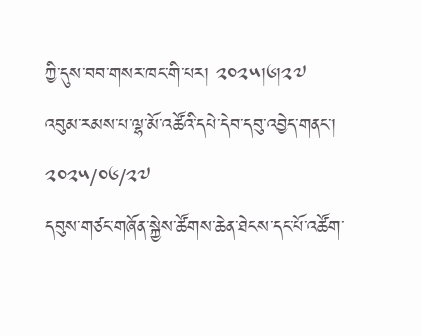ཀྱི་དུས་བབ་གསར་ཁང་གི་པར། ༢༠༢༥།༦།༢༧
འབུམ་རམས་པ་ལྷ་མོ་འཚོའི་དཔེ་དེབ་དབུ་འབྱེད་གནང་།
༢༠༢༥/༠༦/༢༧
དབུས་གཙང་གཞོན་སྐྱེས་ཚོགས་ཆེན་ཐེངས་དང་པོ་འཚོག་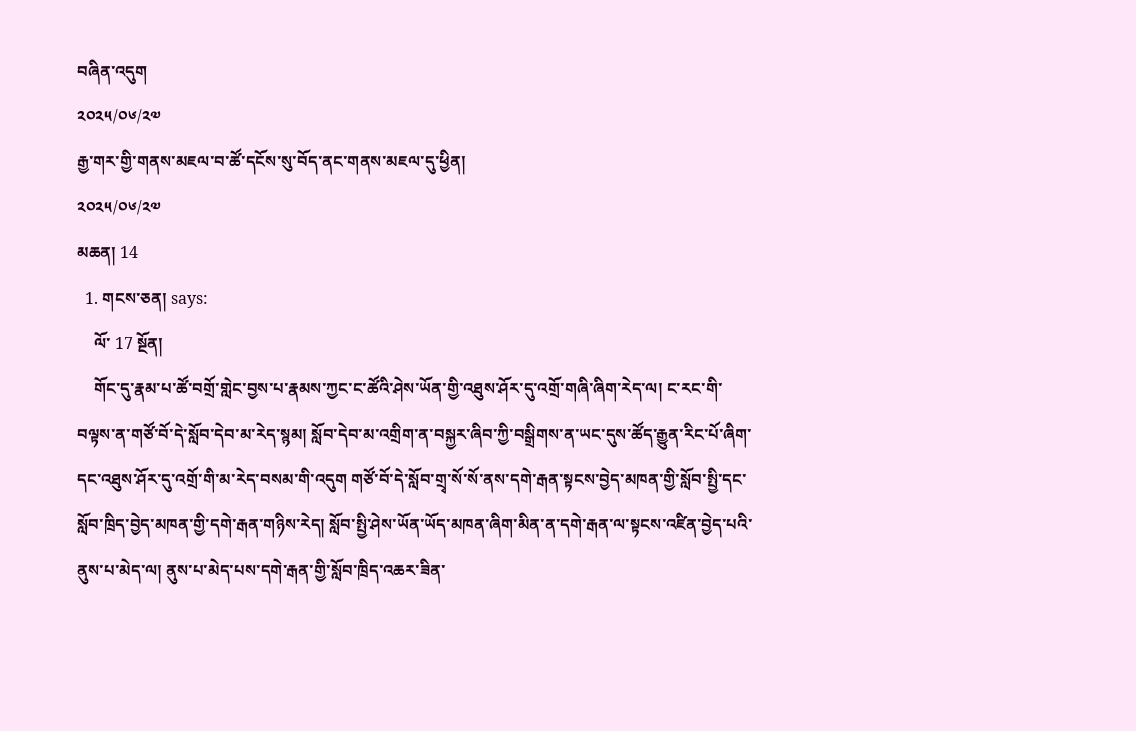བཞིན་འདུག
༢༠༢༥/༠༦/༢༧
རྒྱ་གར་གྱི་གནས་མཇལ་བ་ཚོ་དངོས་སུ་བོད་ནང་གནས་མཇལ་དུ་ཕྱིན།
༢༠༢༥/༠༦/༢༧
མཆན། 14
  1. གངས་ཅན། says:
    ལོ་ 17 སྔོན།
    གོང་དུ་རྣམ་པ་ཚོ་བགྲོ་གླེང་བྱས་པ་རྣམས་ཀྱང་ང་ཚོའི་ཤེས་ཡོན་གྱི་འཐུས་ཤོར་དུ་འགྲོ་གཞི་ཞིག་རེད་ལ། ང་རང་གི་བལྟས་ན་གཙོ་བོ་དེ་སློབ་དེབ་མ་རེད་སྙམ། སློབ་དེབ་མ་འགྲིག་ན་བསྐྱར་ཞིབ་ཀྱི་བསྒྲིགས་ན་ཡང་དུས་ཚོད་རྒྱུན་རིང་པོ་ཞིག་དང་འཐུས་ཤོར་དུ་འགྲོ་གི་མ་རེད་བསམ་གི་འདུག གཙོ་བོ་དེ་སློབ་གྲྭ་སོ་སོ་ནས་དགེ་རྒན་སྟངས་བྱེད་མཁན་གྱི་སློབ་སྤྱི་དང་སློབ་ཁྲིད་བྱེད་མཁན་གྱི་དགེ་རྒན་གཉིས་རེད། སློབ་སྤྱི་ཤེས་ཡོན་ཡོད་མཁན་ཞིག་མིན་ན་དགེ་རྒན་ལ་སྟངས་འཛིན་བྱེད་པའི་ནུས་པ་མེད་ལ། ནུས་པ་མེད་པས་དགེ་རྒན་གྱི་སློབ་ཁྲིད་འཆར་ཟིན་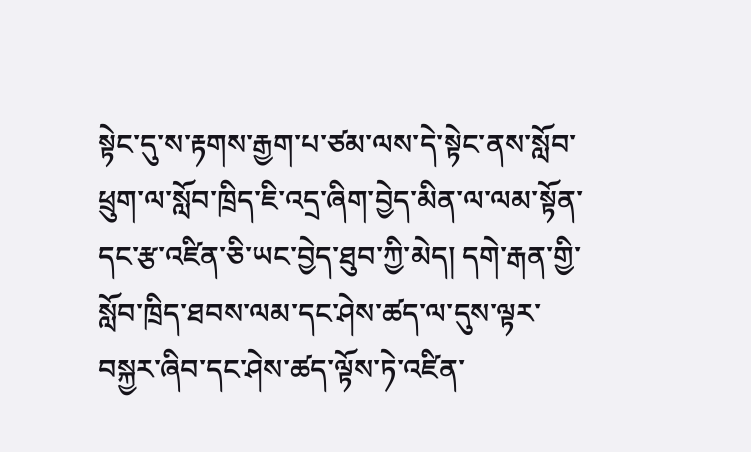སྟེང་དུ་ས་རྟགས་རྒྱག་པ་ཙམ་ལས་དེ་སྟེང་ནས་སློབ་ཕྲུག་ལ་སློབ་ཁྲིད་ཇི་འདྲ་ཞིག་བྱེད་མིན་ལ་ལམ་སྟོན་དང་རྩ་འཛིན་ཅི་ཡང་བྱེད་ཐུབ་ཀྱི་མེད། དགེ་རྒན་གྱི་སློབ་ཁྲིད་ཐབས་ལམ་དང་ཤེས་ཚད་ལ་དུས་ལྟར་བསྐྱར་ཞིབ་དང་ཤེས་ཚད་ལྟོས་ཏེ་འཛིན་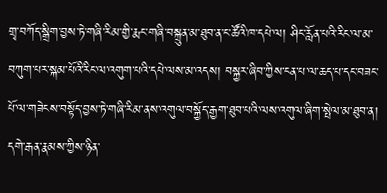གྲྭ་བཀོད་སྒྲིག་བྱས་ཏེ་གཞི་རིམ་གྱི་རྨང་གཞི་བསྐྲུན་མ་ཐུབ་ན་ང་ཚོའི་ཁ་དཔེ་ལ། ཤིང་རློན་པའི་རིང་ལ་མ་བཀུག་པར་སྐམ་པོའི་རིང་ལ་འགུག་པའི་དཔེ་ལས་མ་འདས། བསྐྱར་ཞིབ་ཀྱིས་ངན་པ་ལ་ཆད་པ་དང་བཟང་པོ་ལ་གཟེངས་བསྟོད་བྱས་ཏེ་གཞི་རིམ་ནས་འགུལ་བསྐྱོད་རྒྱག་ཐུབ་པའི་ལས་འགུལ་ཞིག་སྤེལ་མ་ཐུབ་ན། དགེ་རྒན་རྣམས་ཀྱིས་ཉིན་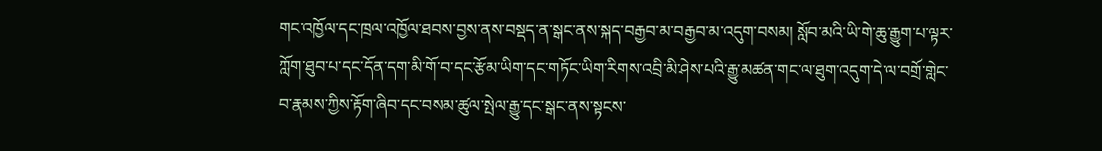གང་འཁྱོལ་དང་ཁྲལ་འཁྱོལ་ཐབས་བྱས་ནས་བསྡད་ན་སྒང་ནས་སྐད་བརྒྱབ་མ་བརྒྱབ་མ་འདུག་བསམ། སློབ་མའི་ཡི་གེ་ཆུ་རྒྱུག་པ་ལྟར་ཀློག་ཐུབ་པ་དང་དོན་དག་མི་གོ་བ་དང་རྩོམ་ཡིག་དང་གཏོང་ཡིག་རིགས་འབྲི་མི་ཤེས་པའི་རྒྱུ་མཚན་གང་ལ་ཐུག་འདུག་དེ་ལ་བགྲོ་གླེང་བ་རྣམས་ཀྱིས་རྟོག་ཞིབ་དང་བསམ་ཚུལ་སྤེལ་རྒྱུ་དང་སྒང་ནས་སྟངས་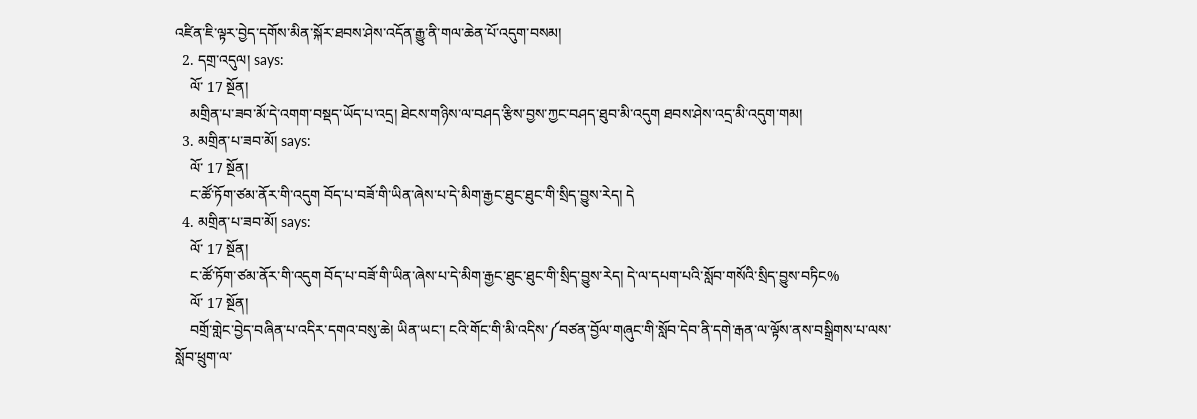འཛིན་ཇི་ལྟར་བྱེད་དགོས་མིན་སྐོར་ཐབས་ཤེས་འདོན་རྒྱུ་ནི་གལ་ཆེན་པོ་འདུག་བསམ།
  2. དགྲ་འདུལ། says:
    ལོ་ 17 སྔོན།
    མགྲིན་པ་ཟབ་མོ་དེ་འགག་བསྡད་ཡོད་པ་འདྲ། ཐེངས་གཉིས་ལ་བཤད་རྩིས་བྱས་ཀྱང་བཤད་ཐུབ་མི་འདུག ཐབས་ཤེས་འདྲ་མི་འདུག་གམ།
  3. མགྲིན་པ་ཟབ་མོ། says:
    ལོ་ 17 སྔོན།
    ང་ཚོ་ཏོག་ཙམ་ནོར་གི་འདུག བོད་པ་བཟོ་གི་ཡིན་ཞེས་པ་དེ་མིག་རྒྱང་ཐུང་ཐུང་གི་སྲིད་བྱུས་རེད། དེ
  4. མགྲིན་པ་ཟབ་མོ། says:
    ལོ་ 17 སྔོན།
    ང་ཚོ་ཏོག་ཙམ་ནོར་གི་འདུག བོད་པ་བཟོ་གི་ཡིན་ཞེས་པ་དེ་མིག་རྒྱང་ཐུང་ཐུང་གི་སྲིད་བྱུས་རེད། དེ་ལ་དཔག་པའི་སློབ་གསོའི་སྲིད་བྱུས་བཏིང%
    ལོ་ 17 སྔོན།
    བགྲོ་གླེང་བྱེད་བཞིན་པ་འདིར་དགའ་བསུ་ཆེ། ཡིན་ཡང་། ངའི་གོང་གི་མི་འདིས་༼བཙན་བྱོལ་གཞུང་གི་སློབ་དེབ་ནི་དགེ་རྒན་ལ་ལྟོས་ནས་བསྒྲིགས་པ་ལས་སློབ་ཕྲུག་ལ་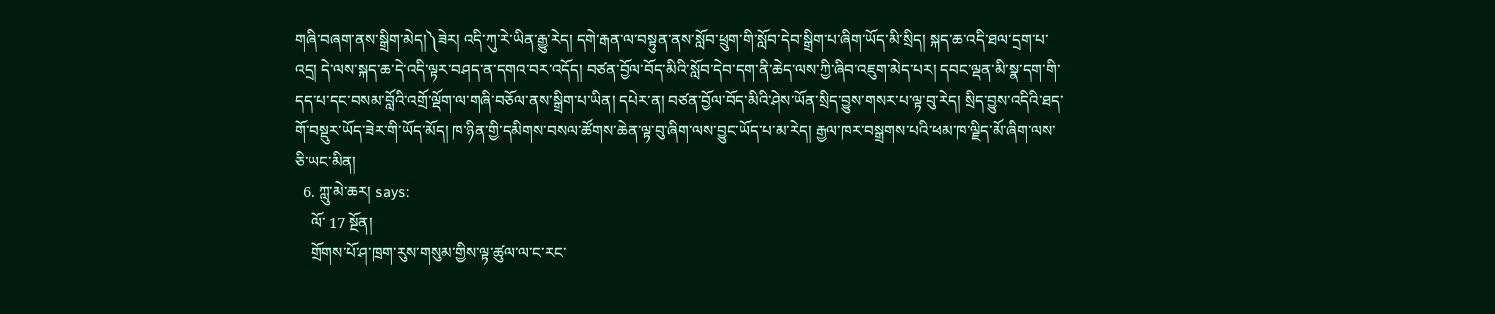གཞི་བཞག་ནས་སྒྲིག་མེད།༽ཟེར། འདི་ཀུ་རེ་ཡིན་རྒྱུ་རེད། དགེ་རྒན་ལ་བསྟུན་ནས་སློབ་ཕྲུག་གི་སློབ་དེབ་སྒྲིག་པ་ཞིག་ཡོད་མི་སྲིད། སྐད་ཆ་འདི་ཐལ་དྲག་པ་འདྲ། དེ་ལས་སྐད་ཆ་དེ་འདི་ལྟར་བཤད་ན་དགའ་བར་འདོད། བཙན་བྱོལ་བོད་མིའི་སློབ་དེབ་དག་ནི་ཆེད་ལས་ཀྱི་ཞིབ་འཇུག་མེད་པར། དབང་ལྡན་མི་སྣ་དག་གི་དད་པ་དང་བསམ་བློའི་འགྲོ་ལྡོག་ལ་གཞི་བཅོལ་ནས་སྒྲིག་པ་ཡིན། དཔེར་ན། བཙན་བྱོལ་བོད་མིའི་ཤེས་ཡོན་སྲིད་བྱུས་གསར་པ་ལྟ་བུ་རེད། སྲིད་བྱུས་འདིའི་ཐད་གོ་བསྡུར་ཡོད་ཟེར་གི་ཡོད་མོད། ཁ་ཉིན་གྱི་དམིགས་བསལ་ཚོགས་ཆེན་ལྟ་བུ་ཞིག་ལས་བྱུང་ཡོད་པ་མ་རེད། རྒྱལ་ཁར་བསྒྲགས་པའི་ཕམ་ཁ་ལྗིད་མོ་ཞིག་ལས་ཅི་ཡང་མིན།
  6. ཀླུ་མེ་ཆར། says:
    ལོ་ 17 སྔོན།
    གྲོགས་པོ་ཤ་ཁྲག་རུས་གསུམ་གྱིས་ལྟ་ཚུལ་ལ་ང་རང་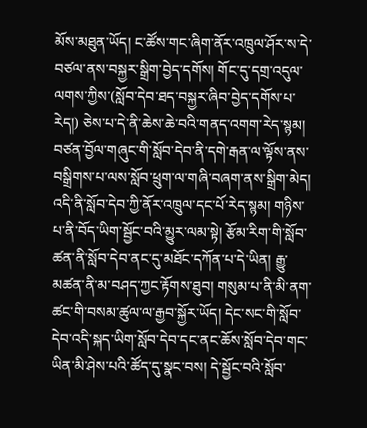མོས་མཐུན་ཡོད། ང་ཚོས་གང་ཞིག་ནོར་འཁྲུལ་ཤོར་ས་དེ་བཙལ་ནས་བསྐྱར་སྒྲིག་བྱེད་དགོས། གོང་དུ་དགྲ་འདུལ་ལགས་ཀྱིས་(སློབ་དེབ་ཐད་བསྐྱར་ཞིབ་བྱེད་དགོས་པ་རེད།) ཅེས་པ་དེ་ནི་ཆེས་ཆེ་བའི་གནད་འགག་རེད་སྙམ། བཙན་བྱོལ་གཞུང་གི་སློབ་དེབ་ནི་དགེ་རྒན་ལ་ལྟོས་ནས་བསྒྲིགས་པ་ལས་སློབ་ཕྲུག་ལ་གཞི་བཞག་ནས་སྒྲིག་མེད། འདི་ནི་སློབ་དེབ་ཀྱི་ནོར་འཁྲུལ་དང་པོ་རེད་སྙམ། གཉིས་པ་ནི་བོད་ཡིག་སྦྱོང་བའི་མྱུར་ལམ་སྟེ། རྩོམ་རིག་གི་སློབ་ཚན་ནི་སློབ་དེབ་ནང་དུ་མཐོང་དཀོན་པ་དེ་ཡིན། རྒྱུ་མཚན་ནི་མ་བཤད་ཀྱང་རྟོགས་ཐུབ། གསུམ་པ་ནི་མི་ནག་ཚང་གི་བསམ་ཚུལ་ལ་རྒྱབ་སྐྱོར་ཡོད། དེང་སང་གི་སློབ་དེབ་འདི་སྐད་ཡིག་སློབ་དེབ་དང་ནང་ཆོས་སློབ་དེབ་གང་ཡིན་མི་ཤེས་པའི་ཚོད་དུ་སྣང་བས། དེ་སྦྱོང་བའི་སློབ་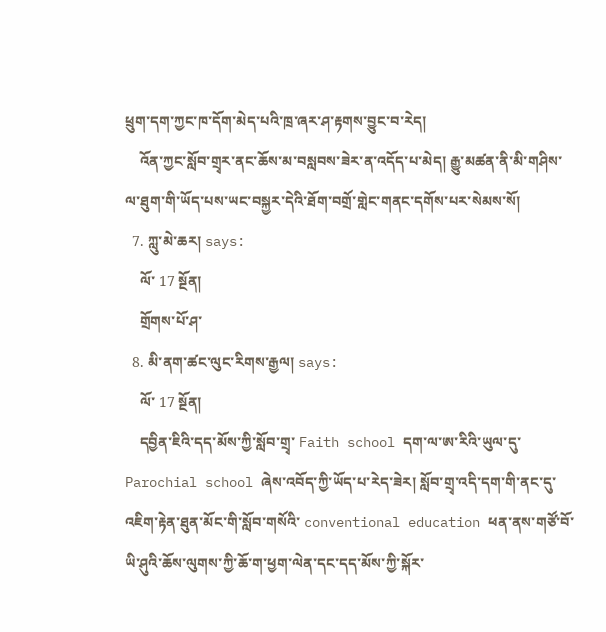ཕྲུག་དག་ཀྱང་ཁ་དོག་མེད་པའི་ཁྲ་ཞར་ཤ་རྟགས་བྱུང་བ་རེད།
    འོན་ཀྱང་སློབ་གྲྭར་ནང་ཆོས་མ་བསླབས་ཟེར་ན་འདོད་པ་མེད། རྒྱུ་མཚན་ནི་མི་གཤིས་ལ་ཐུག་གི་ཡོད་པས་ཡང་བསྐྱར་དེའི་ཐོག་བགྲོ་གླེང་གནང་དགོས་པར་སེམས་སོ།
  7. ཀླུ་མེ་ཆར། says:
    ལོ་ 17 སྔོན།
    གྲོགས་པོ་ཤ་
  8. མི་ནག་ཚང་ལུང་རིགས་རྒྱལ། says:
    ལོ་ 17 སྔོན།
    དབྱིན་ཇིའི་དད་མོས་ཀྱི་སློབ་གྲྭ་ Faith school དག་ལ་ཨ་རིའི་ཡུལ་དུ་ Parochial school ཞེས་འབོད་ཀྱི་ཡོད་པ་རེད་ཟེར། སློབ་གྲྭ་འདི་དག་གི་ནང་དུ་འཇིག་རྟེན་ཐུན་མོང་གི་སློབ་གསོའི་ conventional education ཕན་ནས་གཙོ་བོ་ཡི་ཤུའི་ཆོས་ལུགས་ཀྱི་ཆོ་ག་ཕྱག་ལེན་དང་དད་མོས་ཀྱི་སྐོར་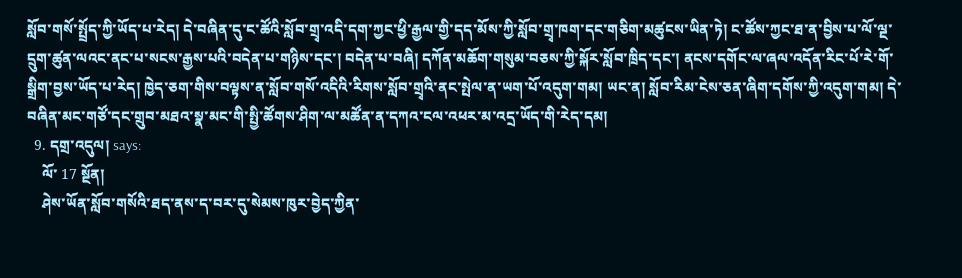སློབ་གསོ་སྤྲོད་ཀྱི་ཡོད་པ་རེད། དེ་བཞིན་དུ་ང་ཚོའི་སློབ་གྲྭ་འདི་དག་ཀྱང་ཕྱི་རྒྱལ་གྱི་དད་མོས་ཀྱི་སློབ་གྲྭ་ཁག་དང་གཅིག་མཚུངས་ཡིན་ཏེ། ང་ཚོས་ཀྱང་ཐ་ན་བྱིས་པ་ལོ་ལྔ་དྲུག་ཚུན་ལའང་ནང་པ་སངས་རྒྱས་པའི་བདེན་པ་གཉིས་དང་། བདེན་པ་བཞི། དཀོན་མཆོག་གསུམ་བཅས་ཀྱི་སྐོར་སློབ་ཁྲིད་དང་། ནངས་དགོང་ལ་ཞལ་འདོན་རིང་པོ་རེ་གོ་སྒྲིག་བྱས་ཡོད་པ་རེད། ཁྱེད་ཅག་གིས་བལྟས་ན་སློབ་གསོ་འདིའི་རིགས་སློབ་གྲྭའི་ནང་སྤེལ་ན་ཡག་པོ་འདུག་གམ། ཡང་ན། སློབ་རིམ་ངེས་ཅན་ཞིག་དགོས་ཀྱི་འདུག་གམ། དེ་བཞིན་མང་གཙོ་དང་གྲུབ་མཐའ་སྣ་མང་གི་སྤྱི་ཚོགས་ཤིག་ལ་མཚོན་ན་དཀའ་ངལ་འཕར་མ་འདྲ་ཡོད་གི་རེད་དམ།
  9. དགྲ་འདུལ། says:
    ལོ་ 17 སྔོན།
    ཤེས་ཡོན་སློབ་གསོའི་ཐད་ནས་ད་བར་དུ་སེམས་ཁུར་བྱེད་ཀྱིན་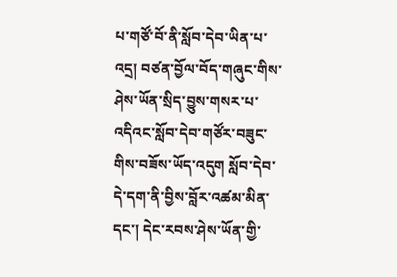པ་གཙོ་བོ་ནི་སློབ་དེབ་ཡིན་པ་འདྲ། བཙན་བྱོལ་བོད་གཞུང་གིས་ཤེས་ཡོན་སྲིད་བྱུས་གསར་པ་འདིའང་སློབ་དེབ་གཙོར་བཟུང་གིས་བཟོས་ཡོད་འདུག སློབ་དེབ་དེ་དག་ནི་བྱིས་བློར་འཚམ་མིན་དང་། དེང་རབས་ཤེས་ཡོན་གྱི་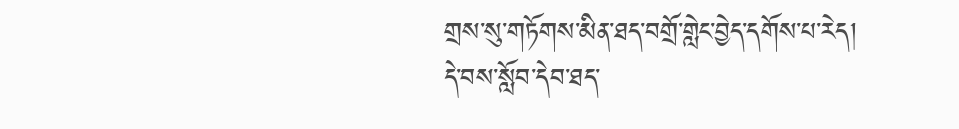གྲས་སུ་གཏོགས་མིན་ཐད་བགྲོ་གླེང་བྱེད་དགོས་པ་རེད། དེ་བས་སློབ་དེབ་ཐད་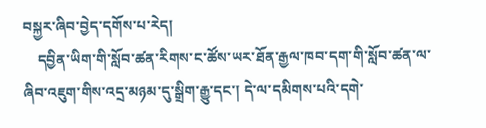བསྐྱར་ཞིབ་བྱེད་དགོས་པ་རེད།
    དབྱིན་ཡིག་གི་སློབ་ཚན་རིགས་ང་ཚོས་ཡར་ཐོན་རྒྱལ་ཁབ་དག་གི་སློབ་ཚན་ལ་ཞིབ་འཇུག་གིས་འདྲ་མཉམ་དུ་སྒྲིག་རྒྱུ་དང་། དེ་ལ་དམིགས་པའི་དགེ་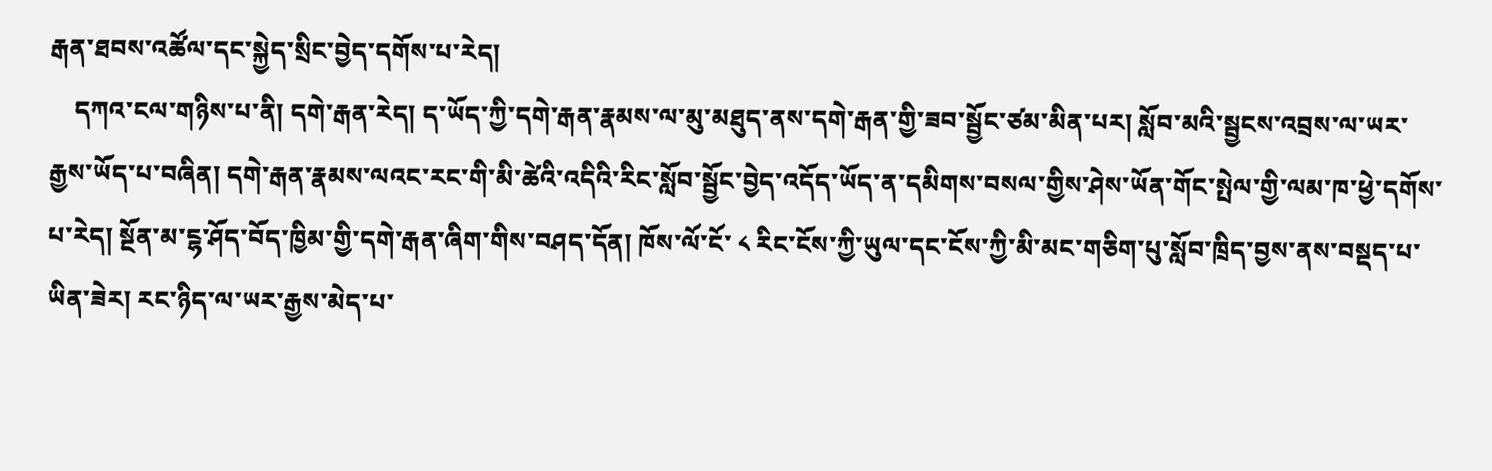རྒན་ཐབས་འཚོལ་དང་སྐྱེད་སྲིང་བྱེད་དགོས་པ་རེད།
    དཀའ་ངལ་གཉིས་པ་ནི། དགེ་རྒན་རེད། ད་ཡོད་ཀྱི་དགེ་རྒན་རྣམས་ལ་མུ་མཐུད་ནས་དགེ་རྒན་གྱི་ཟབ་སྦྱོང་ཙམ་མིན་པར། སློབ་མའི་སྦྱངས་འབྲས་ལ་ཡར་རྒྱས་ཡོད་པ་བཞིན། དགེ་རྒན་རྣམས་ལའང་རང་གི་མི་ཚེའི་འདིའི་རིང་སློབ་སྦྱོང་བྱེད་འདོད་ཡོད་ན་དམིགས་བསལ་གྱིས་ཤེས་ཡོན་གོང་སྤེལ་གྱི་ལམ་ཁ་ཕྱེ་དགོས་པ་རེད། སྔོན་མ་ངྷ་ཤོད་བོད་ཁྱིམ་གྱི་དགེ་རྒན་ཞིག་གིས་བཤད་དོན། ཁོས་ལོ་ངོ་ ༨ རིང་ངོས་ཀྱི་ཡུལ་དང་ངོས་ཀྱི་མི་མང་གཅིག་པུ་སློབ་ཁྲིད་བྱས་ནས་བསྡད་པ་ཡིན་ཟེར། རང་ཉིད་ལ་ཡར་རྒྱས་མེད་པ་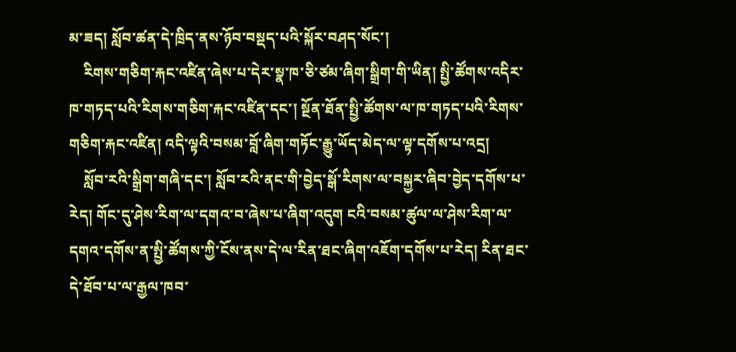མ་ཟད། སློབ་ཚན་དེ་ཁྲིད་ནས་ཉོབ་བསྡད་པའི་སྐོར་བཤད་སོང་།
    རིགས་གཅིག་རྐང་འཛིན་ཞེས་པ་དེར་སྣ་ཁ་ཅི་ཙམ་ཞིག་སྒྲིག་གི་ཡིན། སྤྱི་ཚོགས་འདིར་ཁ་གཏད་པའི་རིགས་གཅིག་རྐང་འཛིན་དང་། སྔོན་ཐོན་སྤྱི་ཚོགས་ལ་ཁ་གཏད་པའི་རིགས་གཅིག་རྐང་འཛིན། འདི་ལྟའི་བསམ་བློ་ཞིག་གཏོང་རྒྱུ་ཡོད་མེད་ལ་ལྟ་དགོས་པ་འདྲ།
    སློབ་རའི་སྒྲིག་གཞི་དང་། སློབ་རའི་ནང་གི་བྱེད་སྒོ་རིགས་ལ་བསྐྱར་ཞིབ་བྱེད་དགོས་པ་རེད། གོང་དུ་ཤེས་རིག་ལ་དགའ་བ་ཞེས་པ་ཞིག་འདུག ངའི་བསམ་ཚུལ་ལ་ཤེས་རིག་ལ་དགའ་དགོས་ན་སྤྱི་ཚོགས་ཀྱི་ངོས་ནས་དེ་ལ་རིན་ཐང་ཞིག་འཇོག་དགོས་པ་རེད། རིན་ཐང་དེ་ཐོབ་པ་ལ་རྒྱལ་ཁབ་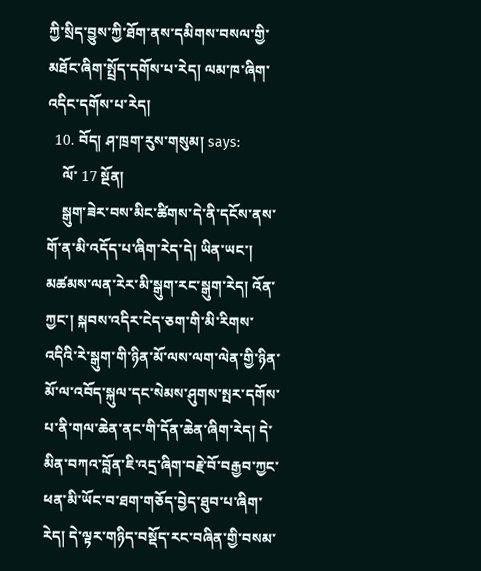ཀྱི་སྲིད་བྱུས་ཀྱི་ཐོག་ནས་དམིགས་བསལ་གྱི་མཐོང་ཞིག་སྤྲོད་དགོས་པ་རེད། ལམ་ཁ་ཞིག་འདིང་དགོས་པ་རེད།
  10. བོད། ཤ་ཁྲག་རུས་གསུམ། says:
    ལོ་ 17 སྔོན།
    སྒུག་ཟེར་བས་མིང་ཚིགས་དེ་ནི་དངོས་ནས་གོ་ན་མི་འདོད་པ་ཞིག་རེད་དེ། ཡིན་ཡང་། མཚམས་ལན་རེར་མི་སྒུག་རང་སྒུག་རེད། འོན་ཀྱང་། སྐབས་འདིར་ངེད་ཅག་གི་མི་རིགས་འདིའི་རེ་སྒུག་གི་ཉིན་མོ་ལས་ལག་ལེན་གྱི་ཉིན་མོ་ལ་འབོད་སྐུལ་དང་སེམས་ཤུགས་སྤར་དགོས་པ་ནི་གལ་ཆེན་ནང་གི་དོན་ཆེན་ཞིག་རེད། དེ་མིན་བཀའ་བློན་ཇི་འདྲ་ཞིག་བརྗེ་བོ་བརྒྱབ་ཀྱང་ཕན་མི་ཡོང་བ་ཐག་གཅོད་བྱེད་ཐུབ་པ་ཞིག་རེད། དེ་ལྟར་གཉིད་བསྡོད་རང་བཞིན་གྱི་བསམ་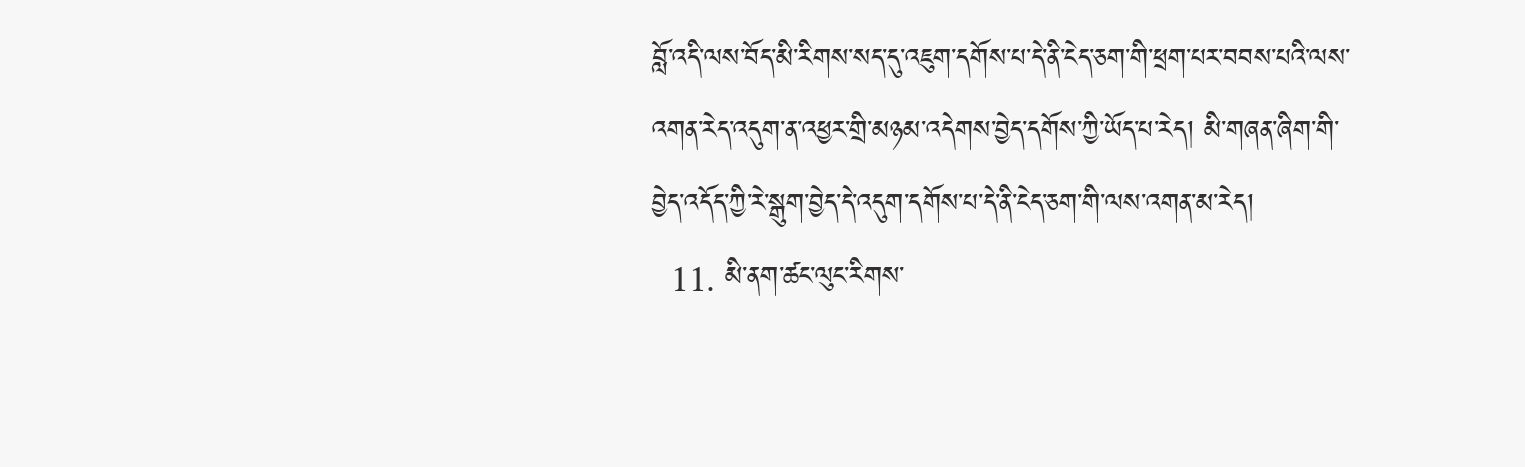བློ་འདི་ལས་བོད་མི་རིགས་སད་དུ་འཇུག་དགོས་པ་དེ་ནི་ངེད་ཅག་གི་ཕྲག་པར་བབས་པའི་ལས་འགན་རེད་འདུག་ན་འཕྱར་གྲི་མཉམ་འདེགས་བྱེད་དགོས་ཀྱི་ཡོད་པ་རེད། མི་གཞན་ཞིག་གི་བྱེད་འདོད་ཀྱི་རེ་སྒུག་བྱེད་དེ་འདུག་དགོས་པ་དེ་ནི་ངེད་ཅག་གི་ལས་འགན་མ་རེད།
  11. མི་ནག་ཚང་ལུང་རིགས་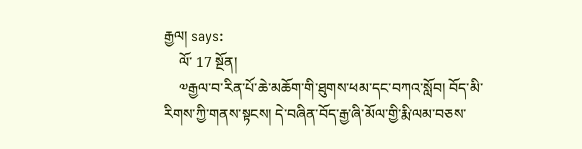རྒྱལ། says:
    ལོ་ 17 སྔོན།
    ༧རྒྱལ་བ་རིན་པོ་ཆེ་མཆོག་གི་ཐུགས་ཕམ་དང་བཀའ་སློབ། བོད་མི་རིགས་ཀྱི་གནས་སྟངས། དེ་བཞིན་བོད་རྒྱ་ཞི་མོལ་གྱི་རྨི་ལམ་བཅས་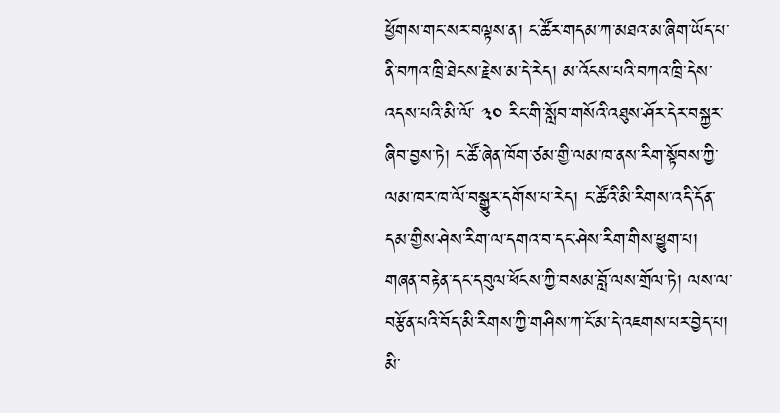ཕྱོགས་གང་སར་བལྟས་ན། ང་ཚོར་གདམ་ཀ་མཐའ་མ་ཞིག་ཡོད་པ་ནི་བཀའ་ཁྲི་ཐེངས་རྗེས་མ་དེ་རེད། མ་འོངས་པའི་བཀའ་ཁྲི་དེས་འདས་པའི་མི་ལོ་ ༣༠ རིང་གི་སློབ་གསོའི་འཐུས་ཤོར་དེར་བསྐྱར་ཞིབ་བྱས་ཏེ། ང་ཚོ་ཞེན་ཁོག་ཙམ་གྱི་ལམ་ཁ་ནས་རིག་སྟོབས་ཀྱི་ལམ་ཁར་ཁ་ལོ་བསྒྱུར་དགོས་པ་རེད། ང་ཚོའི་མི་རིགས་འདི་དོན་དམ་གྱིས་ཤེས་རིག་ལ་དགའ་བ་དང་ཤེས་རིག་གིས་ཕྱུག་པ། གཞན་བརྟེན་དང་དབུལ་ཕོངས་ཀྱི་བསམ་བློ་ལས་གྲོལ་ཏེ། ལས་ལ་བརྩོན་པའི་བོད་མི་རིགས་ཀྱི་གཤིས་ཀ་ངོ་མ་དེ་འཇགས་པར་བྱེད་པ། མི་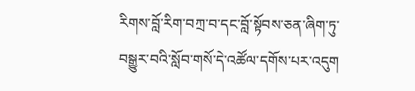རིགས་བློ་རིག་བཀྲ་བ་དང་བློ་སྟོབས་ཅན་ཞིག་ཏུ་བསྒྱུར་བའི་སློབ་གསོ་དེ་འཚོལ་དགོས་པར་འདུག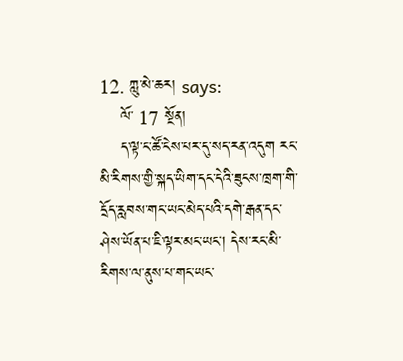12. ཀླུ་མེ་ཆར། says:
    ལོ་ 17 སྔོན།
    ད་ལྟ་ང་ཚོ་ངེས་པར་དུ་སད་རན་འདུག རང་མི་རིགས་གྱི་སྐད་ཡིག་དང་དེའི་ཟུངས་ཁྲག་གི་དྲོད་རླབས་གང་ཡང་མེད་པའི་དགེ་རྒན་དང་ཤེས་ཡོན་པ་ཇི་ལྟར་མང་ཡང། དེས་རང་མི་རིགས་ལ་ནུས་པ་གང་ཡང་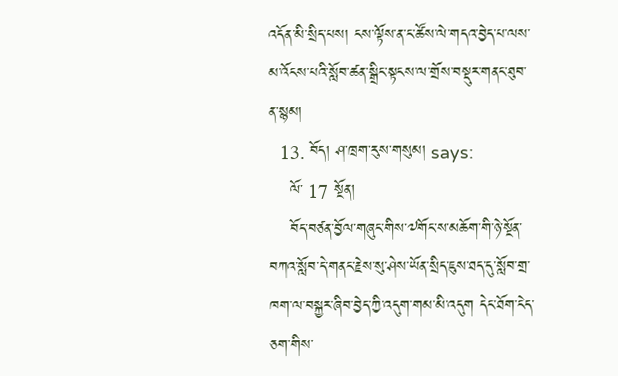འདོན་མི་སྲིད་པས། ངས་ལྟོས་ན་ང་ཚོས་ལེ་གདའ་བྱེད་པ་ལས་མ་འོངས་པའི་སློབ་ཚན་སྒྲིང་སྟངས་ལ་གྲོས་བསྡུར་གནང་ཐུབ་ན་སྙམ།
  13. བོད། ཤ་ཁྲག་རུས་གསུམ། says:
    ལོ་ 17 སྔོན།
    བོད་བཙན་བྱོལ་གཞུང་གིས་༧གོང་ས་མཆོག་གི་ཉེ་སྔོན་བཀའ་སློབ་དེ་གནང་རྗེས་སུ་ཤེས་ཡོན་སྲིད་ཇུས་ཐད་དུ་སློབ་གྲ་ཁག་ལ་བསྐྱར་ཞིབ་བྱེད་ཀྱི་འདུག་གམ་མི་འདུག དེང་ཐོག་ངེད་ཅག་གིས་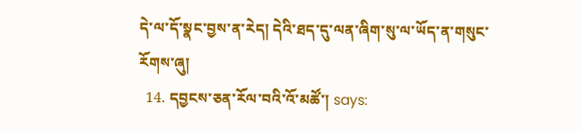དེ་ལ་དོ་སྣང་བྱས་ན་རེད། དེའི་ཐད་དུ་ལན་ཞིག་སུ་ལ་ཡོད་ན་གསུང་རོགས་ཞུ།
  14. དབྱངས་ཅན་རོལ་བའི་འོ་མཚོ་། says: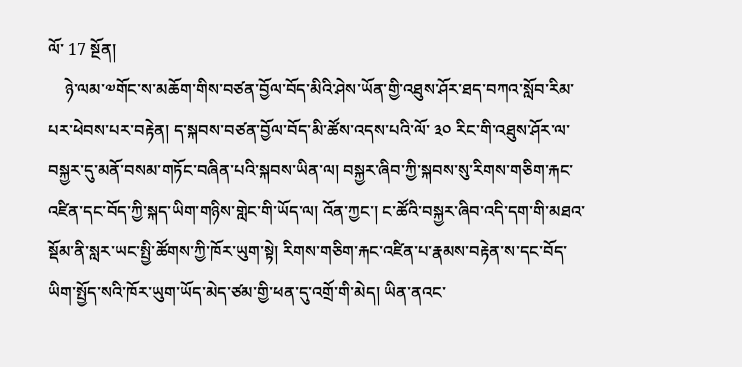ལོ་ 17 སྔོན།
    ཉེ་ལམ་༧གོང་ས་མཆོག་གིས་བཙན་བྱོལ་བོད་མིའི་ཤེས་ཡོན་གྱི་འཐུས་ཤོར་ཐད་བཀའ་སློབ་རིམ་པར་ཕེབས་པར་བརྟེན། ད་སྐབས་བཙན་བྱོལ་བོད་མི་ཚོས་འདས་པའི་ལོ་ ༣༠ རིང་གི་འཐུས་ཤོར་ལ་བསྐྱར་དུ་མནོ་བསམ་གཏོང་བཞིན་པའི་སྐབས་ཡིན་ལ། བསྐྱར་ཞིབ་ཀྱི་སྐབས་སུ་རིགས་གཅིག་རྐང་འཛིན་དང་བོད་ཀྱི་སྐད་ཡིག་གཉིས་གླེང་གི་ཡོད་ལ། འོན་ཀྱང་། ང་ཚོའི་བསྐྱར་ཞིབ་འདི་དག་གི་མཐའ་སྡོམ་ནི་སླར་ཡང་སྤྱི་ཚོགས་ཀྱི་ཁོར་ཡུག་སྟེ། རིགས་གཅིག་རྐང་འཛིན་པ་རྣམས་བརྟེན་ས་དང་བོད་ཡིག་སྤྱོད་སའི་ཁོར་ཡུག་ཡོད་མེད་ཙམ་གྱི་ཕན་དུ་འགྲོ་གི་མེད། ཡིན་ནའང་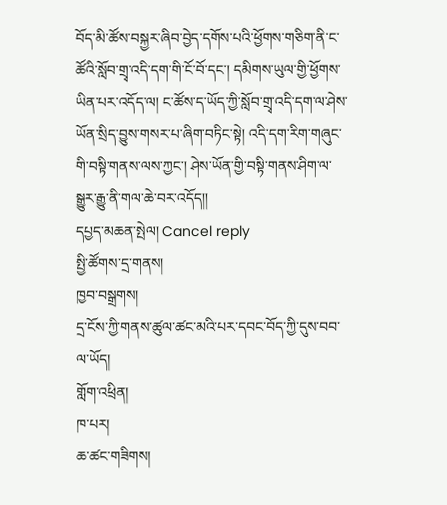བོད་མི་ཚོས་བསྐྱར་ཞིབ་བྱེད་དགོས་པའི་ཕྱོགས་གཅིག་ནི་ང་ཚོའི་སློབ་གྲྭ་འདི་དག་གི་ངོ་བོ་དང་། དམིགས་ཡུལ་གྱི་ཕྱོགས་ཡིན་པར་འདོད་ལ། ང་ཚོས་ད་ཡོད་ཀྱི་སློབ་གྲྭ་འདི་དག་ལ་ཤེས་ཡོན་སྲིད་བྱུས་གསར་པ་ཞིག་བཏིང་སྟེ། འདི་དག་རིག་གཞུང་གི་བསྟི་གནས་ལས་ཀྱང་། ཤེས་ཡོན་གྱི་བསྟི་གནས་ཤིག་ལ་སྒྱུར་རྒྱུ་ནི་གལ་ཆེ་བར་འདོད།།
དཔྱད་མཆན་སྤེལ། Cancel reply
སྤྱི་ཚོགས་དྲ་གནས།
ཁྱབ་བསྒྲགས།
དྲ་ངོས་ཀྱི་གནས་ཚུལ་ཚང་མའི་པར་དབང་བོད་ཀྱི་དུས་བབ་ལ་ཡོད།
གློག་འཕྲིན།
ཁ་པར།
ཆ་ཚང་གཟིགས།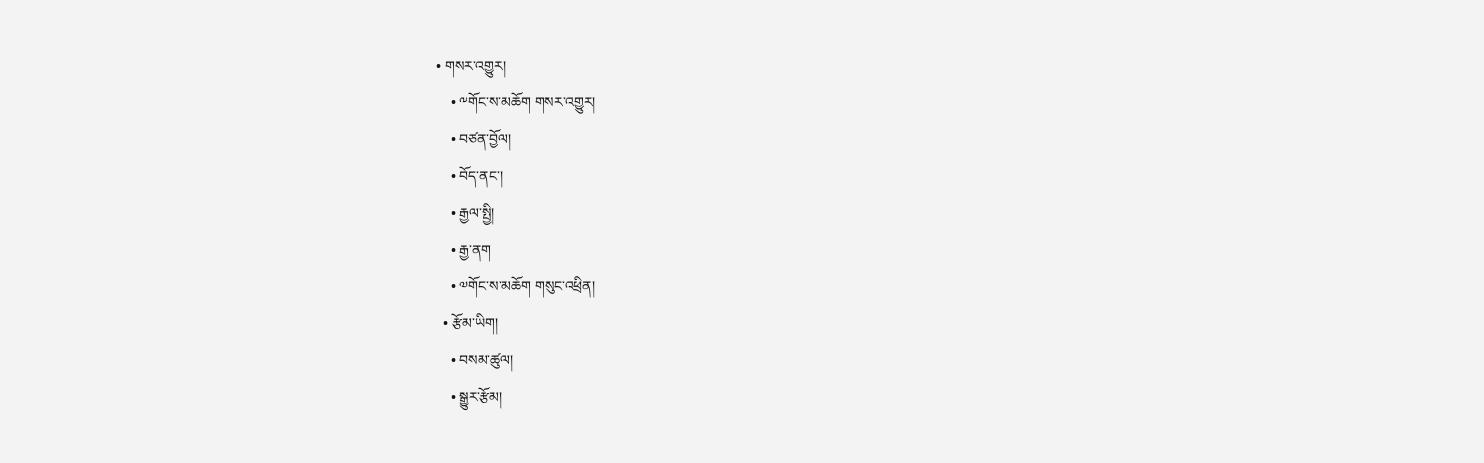• གསར་འགྱུར།
    • ༸གོང་ས་མཆོག གསར་འགྱུར།
    • བཙན་བྱོལ།
    • བོད་ནང་།
    • རྒྱལ་སྤྱི།
    • རྒྱ་ནག
    • ༧གོང་ས་མཆོག གསུང་འཕྲིན།
  • རྩོམ་ཡིག།
    • བསམ་ཚུལ།
    • སྒྱུར་རྩོམ།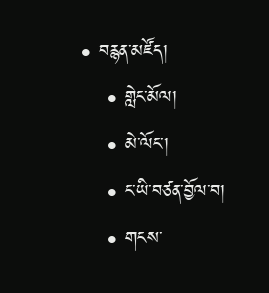• བརྙན་མཛོད།
    • གླེང་མོལ།
    • མེ་ལོང་།
    • ང་ཡི་བཙན་བྱོལ་བ།
    • གངས་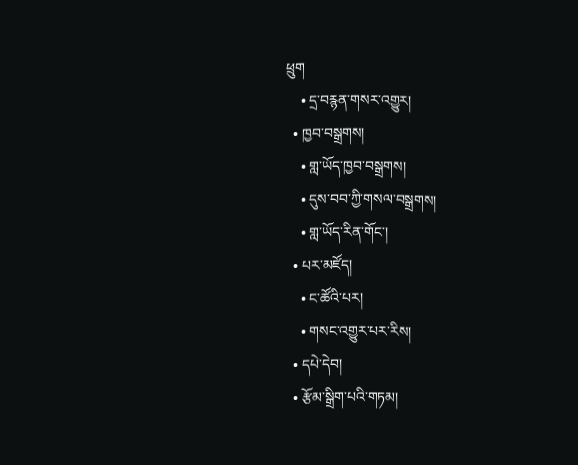ཕྲུག
    • དྲ་བརྙན་གསར་འགྱུར།
  • ཁྱབ་བསྒྲགས།
    • གླ་ཡོད་ཁྱབ་བསྒྲགས།
    • དུས་བབ་ཀྱི་གསལ་བསྒྲགས།
    • གླ་ཡོད་རིན་གོང་།
  • པར་མཛོད།
    • ང་ཚོའི་པར།
    • གསང་འགྱུར་པར་རིས།
  • དཔེ་དེབ།
  • རྩོམ་སྒྲིག་པའི་གཏམ།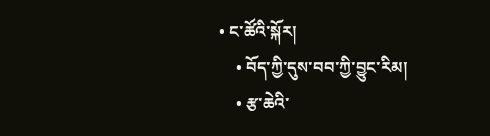• ང་ཚོའི་སྐོར།
    • བོད་ཀྱི་དུས་བབ་ཀྱི་བྱུང་རིམ།
    • རྩ་ཆེའི་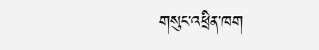གསུང་འཕྲིན་ཁག